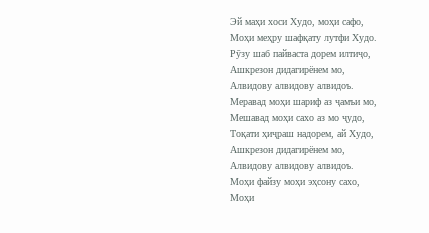Эй маҳи хоси Худо, моҳи сафо,
Моҳи меҳру шафқату лутфи Худо.
Рӯзу шаб пайваста дорем илтиҷо,
Ашкрезон дидагирёнем мо,
Алвидову алвидову алвидоъ.
Меравад моҳи шариф аз ҷамъи мо,
Мешавад моҳи сахо аз мо ҷудо,
Тоқати ҳиҷраш надорем, ай Худо,
Ашкрезон дидагирёнем мо,
Алвидову алвидову алвидоъ.
Моҳи файзу моҳи эҳсону сахо,
Моҳи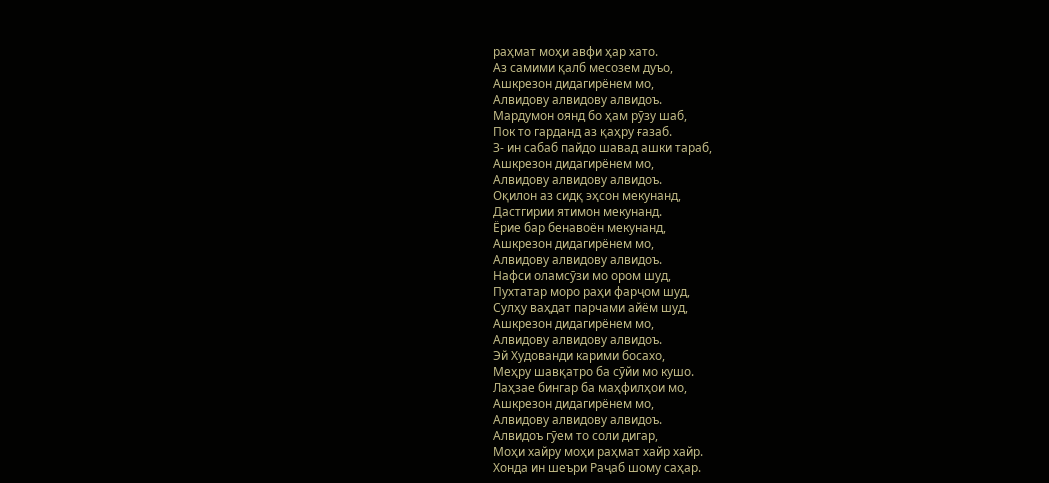раҳмат моҳи авфи ҳар хато.
Аз самими қалб месозем дуъо,
Ашкрезон дидагирёнем мо,
Алвидову алвидову алвидоъ.
Мардумон оянд бо ҳам рӯзу шаб,
Пок то гарданд аз қаҳру ғазаб.
З- ин сабаб пайдо шавад ашки тараб,
Ашкрезон дидагирёнем мо,
Алвидову алвидову алвидоъ.
Оқилон аз сидқ эҳсон мекунанд,
Дастгирии ятимон мекунанд.
Ёрие бар бенавоён мекунанд,
Ашкрезон дидагирёнем мо,
Алвидову алвидову алвидоъ.
Нафси оламсӯзи мо ором шуд,
Пухтатар моро раҳи фарҷом шуд,
Сулҳу ваҳдат парчами айём шуд,
Ашкрезон дидагирёнем мо,
Алвидову алвидову алвидоъ.
Эй Худованди карими босахо,
Меҳру шавқатро ба сӯйи мо кушо.
Лаҳзае бингар ба маҳфилҳои мо,
Ашкрезон дидагирёнем мо,
Алвидову алвидову алвидоъ.
Алвидоъ гӯем то соли дигар,
Моҳи хайру моҳи раҳмат хайр хайр.
Хонда ин шеъри Раҷаб шому саҳар.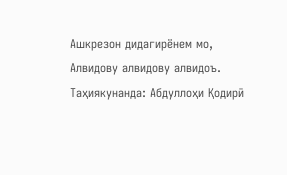Ашкрезон дидагирёнем мо,
Алвидову алвидову алвидоъ.
Таҳиякунанда: Абдуллоҳи Қодирӣ